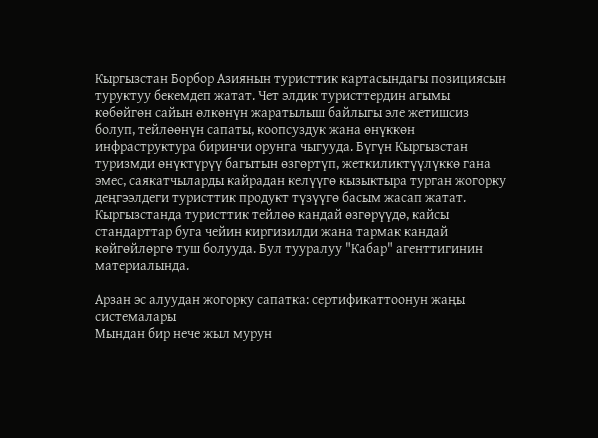Кыргызстан Борбор Азиянын туристтик картасындагы позициясын туруктуу бекемдеп жатат. Чет элдик туристтердин агымы көбөйгөн сайын өлкөнүн жаратылыш байлыгы эле жетишсиз болуп, тейлөөнүн сапаты, коопсуздук жана өнүккөн инфраструктура биринчи орунга чыгууда. Бүгүн Кыргызстан туризмди өнүктүрүү багытын өзгөртүп, жеткиликтүүлүккө гана эмес, саякатчыларды кайрадан келүүгө кызыктыра турган жогорку деңгээлдеги туристтик продукт түзүүгө басым жасап жатат. Кыргызстанда туристтик тейлөө кандай өзгөрүүдө, кайсы стандарттар буга чейин киргизилди жана тармак кандай көйгөйлөргө туш болууда. Бул тууралуу "Кабар" агенттигинин материалында.

Арзан эс алуудан жогорку сапатка: сертификаттоонун жаңы системалары
Мындан бир нече жыл мурун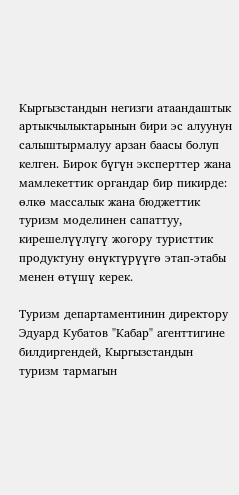Кыргызстандын негизги атаандаштык артыкчылыктарынын бири эс алуунун салыштырмалуу арзан баасы болуп келген. Бирок бүгүн эксперттер жана мамлекеттик органдар бир пикирде: өлкө массалык жана бюджеттик туризм моделинен сапаттуу, кирешелүүлүгү жогору туристтик продуктуну өнүктүрүүгө этап-этабы менен өтүшү керек.

Туризм департаментинин директору Эдуард Кубатов "Кабар" агенттигине билдиргендей, Кыргызстандын туризм тармагын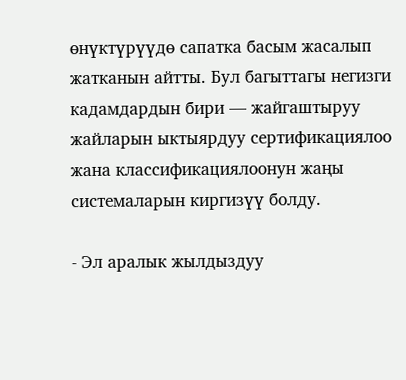өнүктүрүүдө сапатка басым жасалып жатканын айтты. Бул багыттагы негизги кадамдардын бири — жайгаштыруу жайларын ыктыярдуу сертификациялоо жана классификациялоонун жаңы системаларын киргизүү болду.

- Эл аралык жылдыздуу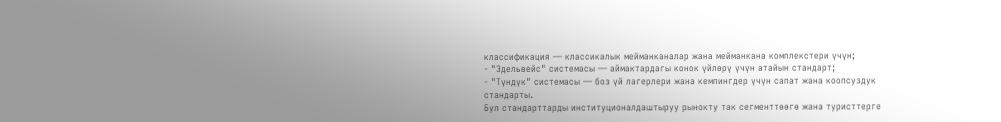классификация — классикалык мейманканалар жана мейманкана комплекстери үчүн;
- "Эдельвейс" системасы — аймактардагы конок үйлөрү үчүн атайын стандарт;
- "Түндүк" системасы — боз үй лагерлери жана кемпингдер үчүн сапат жана коопсуздук стандарты.
Бул стандарттарды институционалдаштыруу рынокту так сегменттөөгө жана туристтерге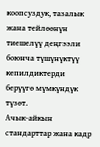коопсуздук, тазалык жана тейлөөнүн тиешелүү деңгээли боюнча түшүнүктүү кепилдиктерди берүүгө мүмкүндүк түзөт.
Ачык-айкын стандарттар жана кадр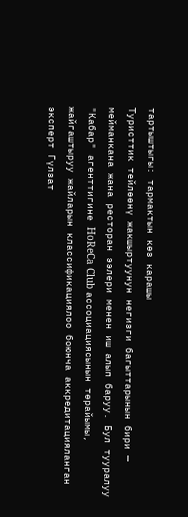тартыштыгы: тармактын көз карашы
Туристтик тейлөөнү жакшыртуунун негизги багыттарынын бири — мейманкана жана ресторан ээлери менен иш алып баруу. Бул тууралуу "Кабар" агенттигине HoReCa Club ассоциациясынын төрайымы, жайгаштыруу жайларын классификациялоо боюнча аккредитацияланган эксперт Гүлзат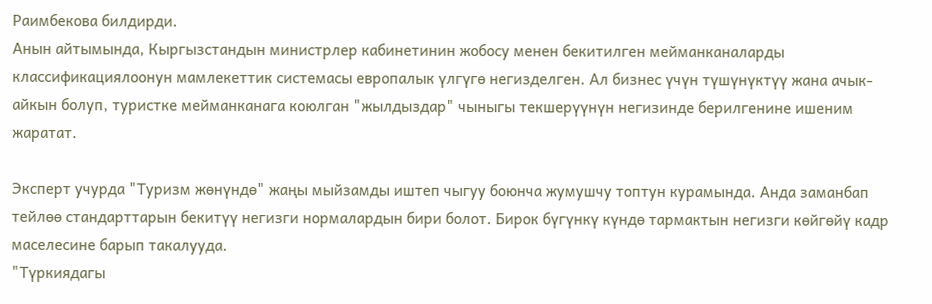Раимбекова билдирди.
Анын айтымында, Кыргызстандын министрлер кабинетинин жобосу менен бекитилген мейманканаларды классификациялоонун мамлекеттик системасы европалык үлгүгө негизделген. Ал бизнес үчүн түшүнүктүү жана ачык-айкын болуп, туристке мейманканага коюлган "жылдыздар" чыныгы текшерүүнүн негизинде берилгенине ишеним жаратат.

Эксперт учурда "Туризм жөнүндө" жаңы мыйзамды иштеп чыгуу боюнча жумушчу топтун курамында. Анда заманбап тейлөө стандарттарын бекитүү негизги нормалардын бири болот. Бирок бүгүнкү күндө тармактын негизги көйгөйү кадр маселесине барып такалууда.
"Түркиядагы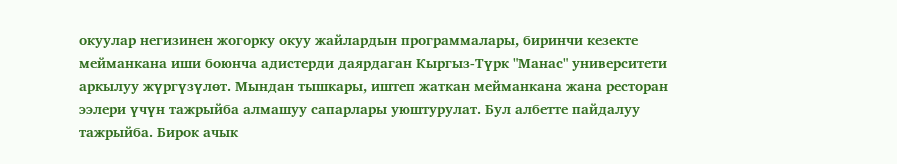окуулар негизинен жогорку окуу жайлардын программалары, биринчи кезекте мейманкана иши боюнча адистерди даярдаган Кыргыз-Түрк "Манас" университети аркылуу жүргүзүлөт. Мындан тышкары, иштеп жаткан мейманкана жана ресторан ээлери үчүн тажрыйба алмашуу сапарлары уюштурулат. Бул албетте пайдалуу тажрыйба. Бирок ачык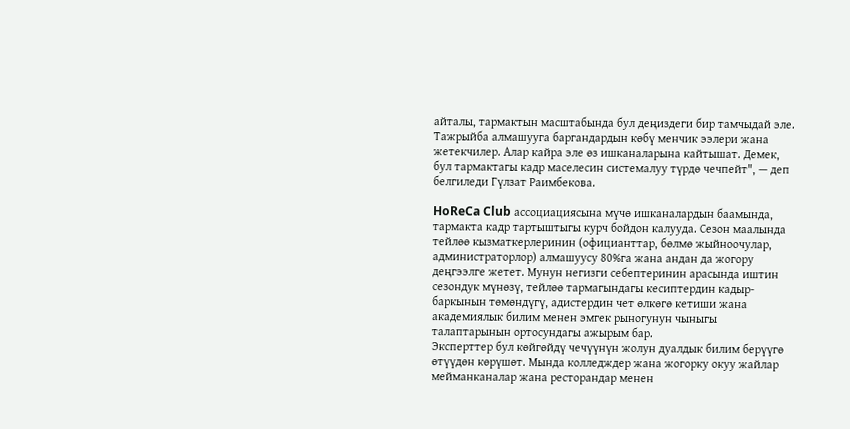айталы, тармактын масштабында бул деңиздеги бир тамчыдай эле. Тажрыйба алмашууга баргандардын көбү менчик ээлери жана жетекчилер. Алар кайра эле өз ишканаларына кайтышат. Демек, бул тармактагы кадр маселесин системалуу түрдө чечпейт", — деп белгиледи Гүлзат Раимбекова.

HoReCa Club ассоциациясына мүчө ишканалардын баамында, тармакта кадр тартыштыгы курч бойдон калууда. Сезон маалында тейлөө кызматкерлеринин (официанттар, бөлмө жыйноочулар, администраторлор) алмашуусу 80%га жана андан да жогору деңгээлге жетет. Мунун негизги себептеринин арасында иштин сезондук мүнөзү, тейлөө тармагындагы кесиптердин кадыр-баркынын төмөндүгү, адистердин чет өлкөгө кетиши жана академиялык билим менен эмгек рыногунун чыныгы талаптарынын ортосундагы ажырым бар.
Эксперттер бул көйгөйдү чечүүнүн жолун дуалдык билим берүүгө өтүүдөн көрүшөт. Мында колледждер жана жогорку окуу жайлар мейманканалар жана ресторандар менен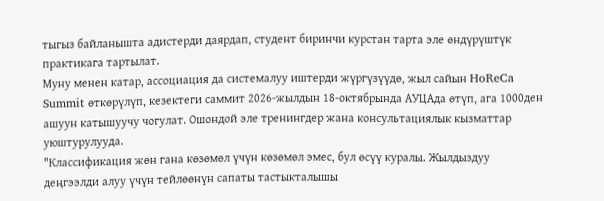тыгыз байланышта адистерди даярдап, студент биринчи курстан тарта эле өндүрүштүк практикага тартылат.
Муну менен катар, ассоциация да системалуу иштерди жүргүзүүдө, жыл сайын HoReCa Summit өткөрүлүп, кезектеги саммит 2026-жылдын 18-октябрында АУЦАда өтүп, ага 1000ден ашуун катышуучу чогулат. Ошондой эле тренингдер жана консультациялык кызматтар уюштурулууда.
"Классификация жөн гана көзөмөл үчүн көзөмөл эмес, бул өсүү куралы. Жылдыздуу деңгээлди алуу үчүн тейлөөнүн сапаты тастыкталышы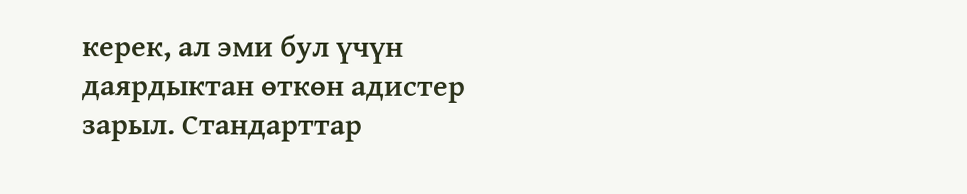керек, ал эми бул үчүн даярдыктан өткөн адистер зарыл. Стандарттар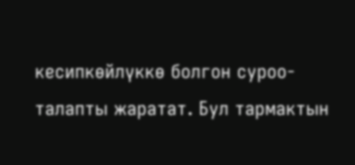кесипкөйлүккө болгон суроо-талапты жаратат. Бул тармактын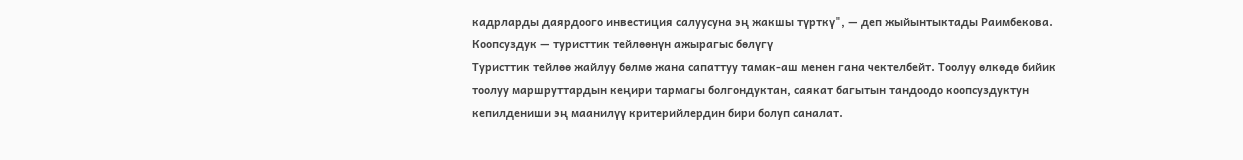кадрларды даярдоого инвестиция салуусуна эң жакшы түрткү", — деп жыйынтыктады Раимбекова.
Коопсуздук — туристтик тейлөөнүн ажырагыс бөлүгү
Туристтик тейлөө жайлуу бөлмө жана сапаттуу тамак-аш менен гана чектелбейт. Тоолуу өлкөдө бийик тоолуу маршруттардын кеңири тармагы болгондуктан, саякат багытын тандоодо коопсуздуктун кепилдениши эң маанилүү критерийлердин бири болуп саналат.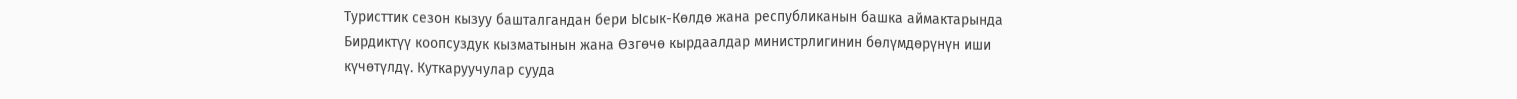Туристтик сезон кызуу башталгандан бери Ысык-Көлдө жана республиканын башка аймактарында Бирдиктүү коопсуздук кызматынын жана Өзгөчө кырдаалдар министрлигинин бөлүмдөрүнүн иши күчөтүлдү. Куткаруучулар сууда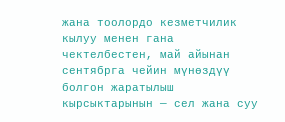жана тоолордо кезметчилик кылуу менен гана чектелбестен, май айынан сентябрга чейин мүнөздүү болгон жаратылыш кырсыктарынын — сел жана суу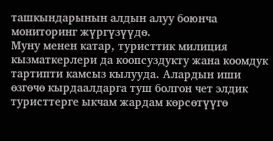ташкындарынын алдын алуу боюнча мониторинг жүргүзүүдө.
Муну менен катар, туристтик милиция кызматкерлери да коопсуздукту жана коомдук тартипти камсыз кылууда. Алардын иши өзгөчө кырдаалдарга туш болгон чет элдик туристтерге ыкчам жардам көрсөтүүгө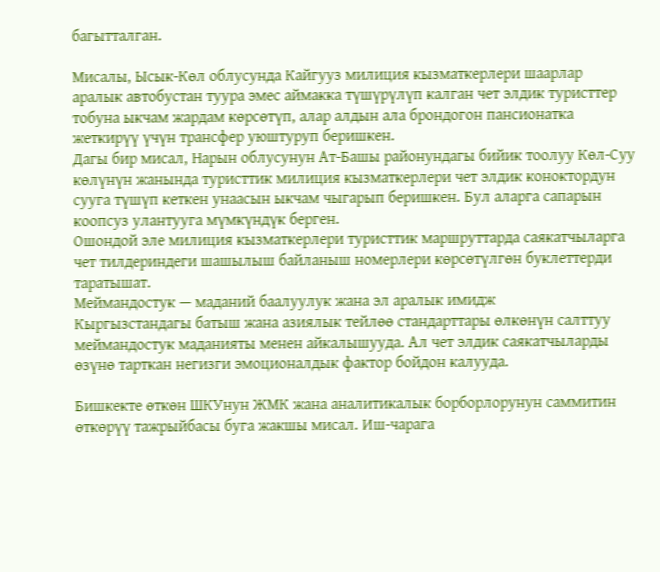багытталган.

Мисалы, Ысык-Көл облусунда Кайгууз милиция кызматкерлери шаарлар аралык автобустан туура эмес аймакка түшүрүлүп калган чет элдик туристтер тобуна ыкчам жардам көрсөтүп, алар алдын ала брондогон пансионатка жеткирүү үчүн трансфер уюштуруп беришкен.
Дагы бир мисал, Нарын облусунун Ат-Башы районундагы бийик тоолуу Көл-Суу көлүнүн жанында туристтик милиция кызматкерлери чет элдик коноктордун сууга түшүп кеткен унаасын ыкчам чыгарып беришкен. Бул аларга сапарын коопсуз улантууга мүмкүндүк берген.
Ошондой эле милиция кызматкерлери туристтик маршруттарда саякатчыларга чет тилдериндеги шашылыш байланыш номерлери көрсөтүлгөн буклеттерди таратышат.
Меймандостук — маданий баалуулук жана эл аралык имидж
Кыргызстандагы батыш жана азиялык тейлөө стандарттары өлкөнүн салттуу меймандостук маданияты менен айкалышууда. Ал чет элдик саякатчыларды өзүнө тарткан негизги эмоционалдык фактор бойдон калууда.

Бишкекте өткөн ШКУнун ЖМК жана аналитикалык борборлорунун саммитин өткөрүү тажрыйбасы буга жакшы мисал. Иш-чарага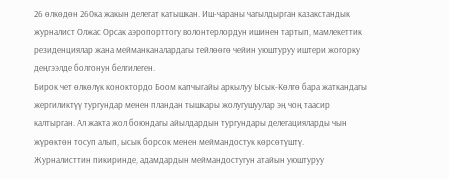26 өлкөдөн 260ка жакын делегат катышкан. Иш-чараны чагылдырган казакстандык журналист Олжас Орсак аэропорттогу волонтерлордун ишинен тартып, мамлекеттик резиденциялар жана мейманканалардагы тейлөөгө чейин уюштуруу иштери жогорку деңгээлде болгонун белгилеген.
Бирок чет өлкөлүк коноктордо Боом капчыгайы аркылуу Ысык-Көлгө бара жаткандагы жергиликтүү тургундар менен пландан тышкары жолугушуулар эң чоң таасир калтырган. Ал жакта жол боюндагы айылдардын тургундары делегацияларды чын жүрөктөн тосуп алып, ысык борсок менен меймандостук көрсөтүштү.
Журналисттин пикиринде, адамдардын меймандостугун атайын уюштуруу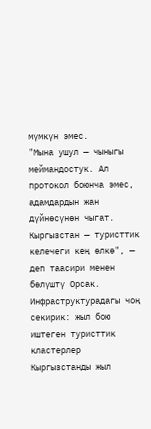мүмкүн эмес.
"Мына ушул — чыныгы меймандостук. Ал протокол боюнча эмес, адамдардын жан дүйнөсүнөн чыгат. Кыргызстан — туристтик келечеги кең өлкө", — деп таасири менен бөлүштү Орсак.
Инфраструктурадагы чоң секирик: жыл бою иштеген туристтик кластерлер
Кыргызстанды жыл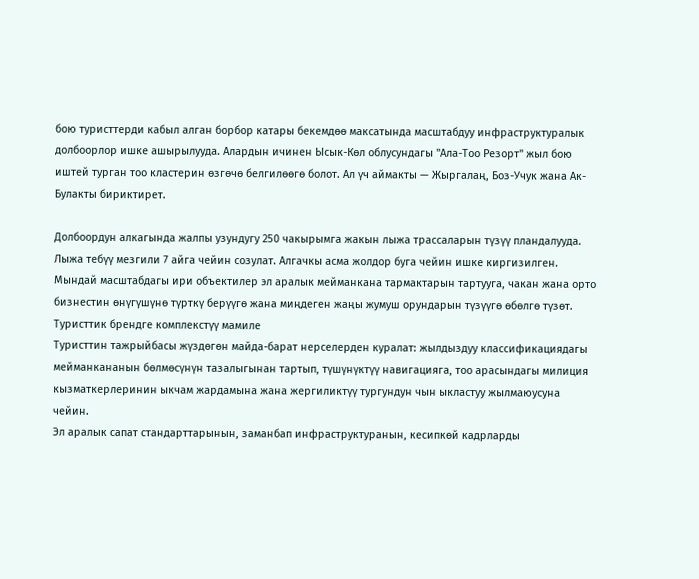бою туристтерди кабыл алган борбор катары бекемдөө максатында масштабдуу инфраструктуралык долбоорлор ишке ашырылууда. Алардын ичинен Ысык-Көл облусундагы "Ала-Тоо Резорт" жыл бою иштей турган тоо кластерин өзгөчө белгилөөгө болот. Ал үч аймакты — Жыргалаң, Боз-Учук жана Ак-Булакты бириктирет.

Долбоордун алкагында жалпы узундугу 250 чакырымга жакын лыжа трассаларын түзүү пландалууда. Лыжа тебүү мезгили 7 айга чейин созулат. Алгачкы асма жолдор буга чейин ишке киргизилген.
Мындай масштабдагы ири объектилер эл аралык мейманкана тармактарын тартууга, чакан жана орто бизнестин өнүгүшүнө түрткү берүүгө жана миңдеген жаңы жумуш орундарын түзүүгө өбөлгө түзөт.
Туристтик брендге комплекстүү мамиле
Туристтин тажрыйбасы жүздөгөн майда-барат нерселерден куралат: жылдыздуу классификациядагы мейманкананын бөлмөсүнүн тазалыгынан тартып, түшүнүктүү навигацияга, тоо арасындагы милиция кызматкерлеринин ыкчам жардамына жана жергиликтүү тургундун чын ыкластуу жылмаюусуна чейин.
Эл аралык сапат стандарттарынын, заманбап инфраструктуранын, кесипкөй кадрларды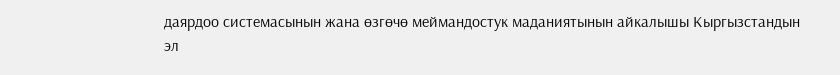даярдоо системасынын жана өзгөчө меймандостук маданиятынын айкалышы Кыргызстандын эл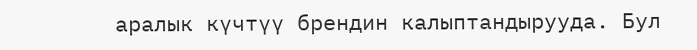аралык күчтүү брендин калыптандырууда. Бул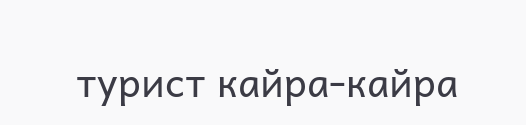турист кайра-кайра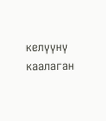келүүнү каалаган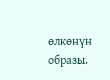өлкөнүн образы.